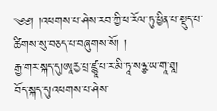༄༅། །འཕགས་པ་ཤེས་རབ་ཀྱི་ཕ་རོལ་ཏུ་ཕྱིན་པ་སྡུད་པ་ཚིགས་སུ་བཅད་པ་བཞུགས་སོ། །
རྒྱ་གར་སྐད་དུ།ཨཱརྱ་པྲ་ཛྙཱ་པ་ར་མི་ཏཱ་སཉྩ་ཡ་གཱ་ཐཱ།
བོད་སྐད་དུ།འཕགས་པ་ཤེས་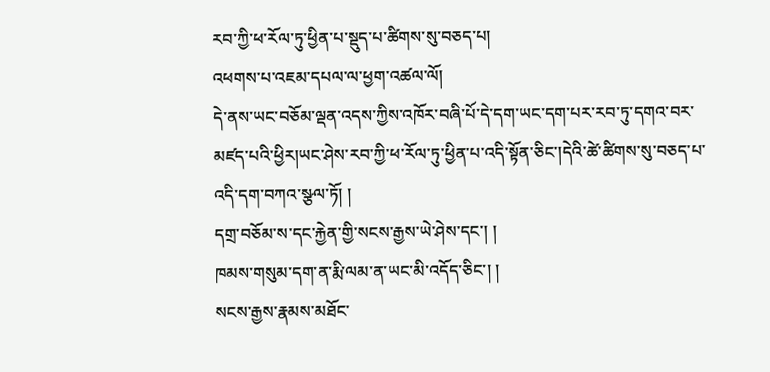རབ་ཀྱི་ཕ་རོལ་ཏུ་ཕྱིན་པ་སྡུད་པ་ཚིགས་སུ་བཅད་པ།
འཕགས་པ་འཇམ་དཔལ་ལ་ཕྱག་འཚལ་ལོ།
དེ་ནས་ཡང་བཅོམ་ལྡན་འདས་ཀྱིས་འཁོར་བཞི་པོ་དེ་དག་ཡང་དག་པར་རབ་ཏུ་དགའ་བར་མཛད་པའི་ཕྱིར།ཡང་ཤེས་རབ་ཀྱི་ཕ་རོལ་ཏུ་ཕྱིན་པ་འདི་སྟོན་ཅིང་།དེའི་ཚེ་ཚིགས་སུ་བཅད་པ་འདི་དག་བཀའ་སྩལ་ཏོ། །
དགྲ་བཅོམ་ས་དང་རྐྱེན་གྱི་སངས་རྒྱས་ཡེ་ཤེས་དང་། །
ཁམས་གསུམ་དག་ན་རྨི་ལམ་ན་ཡང་མི་འདོད་ཅིང་། །
སངས་རྒྱས་རྣམས་མཐོང་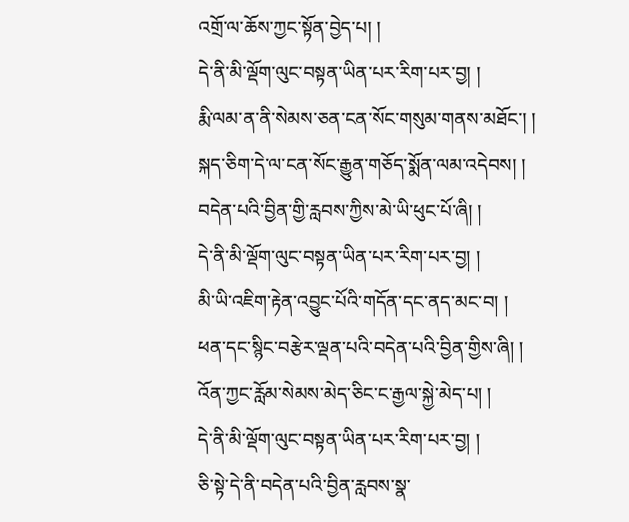འགྲོ་ལ་ཆོས་ཀྱང་སྟོན་བྱེད་པ། །
དེ་ནི་མི་ལྡོག་ལུང་བསྟན་ཡིན་པར་རིག་པར་བྱ། །
རྨི་ལམ་ན་ནི་སེམས་ཅན་ངན་སོང་གསུམ་གནས་མཐོང་། །
སྐད་ཅིག་དེ་ལ་ངན་སོང་རྒྱུན་གཅོད་སྨོན་ལམ་འདེབས། །
བདེན་པའི་བྱིན་གྱི་རླབས་ཀྱིས་མེ་ཡི་ཕུང་པོ་ཞི། །
དེ་ནི་མི་ལྡོག་ལུང་བསྟན་ཡིན་པར་རིག་པར་བྱ། །
མི་ཡི་འཇིག་རྟེན་འབྱུང་པོའི་གདོན་དང་ནད་མང་བ། །
ཕན་དང་སྙིང་བརྩེར་ལྡན་པའི་བདེན་པའི་བྱིན་གྱིས་ཞི། །
འོན་ཀྱང་རློམ་སེམས་མེད་ཅིང་ང་རྒྱལ་སྐྱེ་མེད་པ། །
དེ་ནི་མི་ལྡོག་ལུང་བསྟན་ཡིན་པར་རིག་པར་བྱ། །
ཅི་སྟེ་དེ་ནི་བདེན་པའི་བྱིན་རླབས་སྣ་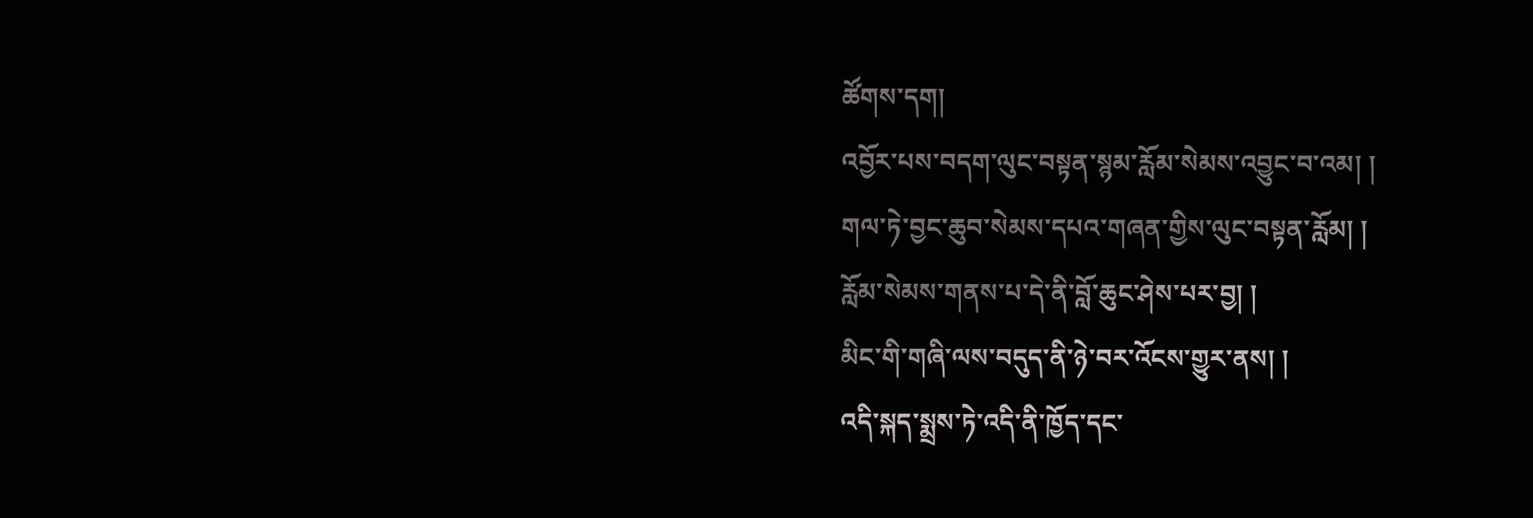ཚོགས་དག།
འབྱོར་པས་བདག་ལུང་བསྟན་སྙམ་རློམ་སེམས་འབྱུང་བ་འམ། །
གལ་ཏེ་བྱང་ཆུབ་སེམས་དཔའ་གཞན་གྱིས་ལུང་བསྟན་རློམ། །
རློམ་སེམས་གནས་པ་དེ་ནི་བློ་ཆུང་ཤེས་པར་བྱ། །
མིང་གི་གཞི་ལས་བདུད་ནི་ཉེ་བར་འོངས་གྱུར་ནས། །
འདི་སྐད་སྨྲས་ཏེ་འདི་ནི་ཁྱོད་དང་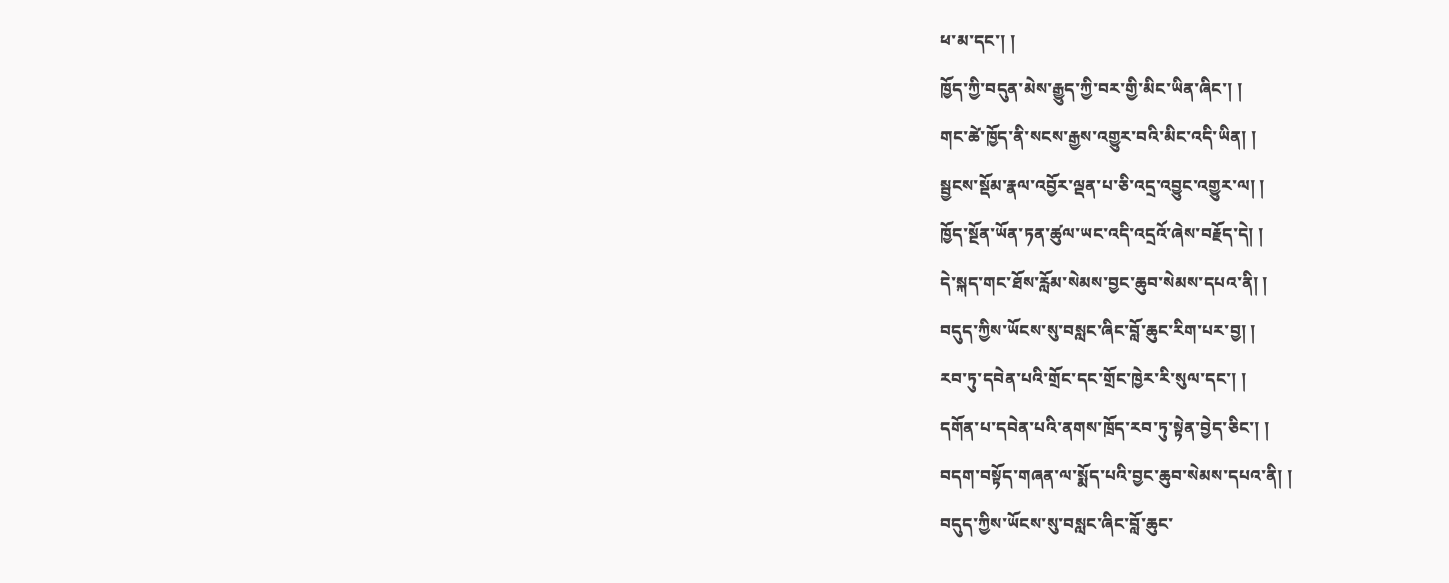ཕ་མ་དང་། །
ཁྱོད་ཀྱི་བདུན་མེས་རྒྱུད་ཀྱི་བར་གྱི་མིང་ཡིན་ཞིང་། །
གང་ཚེ་ཁྱོད་ནི་སངས་རྒྱས་འགྱུར་བའི་མིང་འདི་ཡིན། །
སྦྱངས་སྡོམ་རྣལ་འབྱོར་ལྡན་པ་ཅི་འདྲ་འབྱུང་འགྱུར་ལ། །
ཁྱོད་སྔོན་ཡོན་ཏན་ཚུལ་ཡང་འདི་འདྲའོ་ཞེས་བརྗོད་དེ། །
དེ་སྐད་གང་ཐོས་རློམ་སེམས་བྱང་ཆུབ་སེམས་དཔའ་ནི། །
བདུད་ཀྱིས་ཡོངས་སུ་བསླང་ཞིང་བློ་ཆུང་རིག་པར་བྱ། །
རབ་ཏུ་དབེན་པའི་གྲོང་དང་གྲོང་ཁྱེར་རི་སུལ་དང་། །
དགོན་པ་དབེན་པའི་ནགས་ཁྲོད་རབ་ཏུ་སྟེན་བྱེད་ཅིང་། །
བདག་བསྟོད་གཞན་ལ་སྨོད་པའི་བྱང་ཆུབ་སེམས་དཔའ་ནི། །
བདུད་ཀྱིས་ཡོངས་སུ་བསླང་ཞིང་བློ་ཆུང་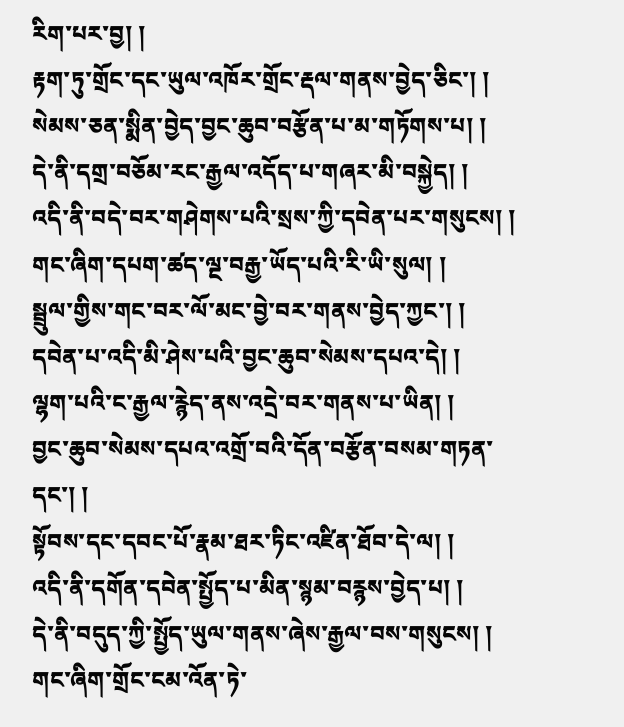རིག་པར་བྱ། །
རྟག་ཏུ་གྲོང་དང་ཡུལ་འཁོར་གྲོང་རྡལ་གནས་བྱེད་ཅིང་། །
སེམས་ཅན་སྨིན་བྱེད་བྱང་ཆུབ་བརྩོན་པ་མ་གཏོགས་པ། །
དེ་ནི་དགྲ་བཅོམ་རང་རྒྱལ་འདོད་པ་གཞར་མི་བསྐྱེད། །
འདི་ནི་བདེ་བར་གཤེགས་པའི་སྲས་ཀྱི་དབེན་པར་གསུངས། །
གང་ཞིག་དཔག་ཚད་ལྔ་བརྒྱ་ཡོད་པའི་རི་ཡི་སུལ། །
སྦྲུལ་གྱིས་གང་བར་ལོ་མང་བྱེ་བར་གནས་བྱེད་ཀྱང་། །
དབེན་པ་འདི་མི་ཤེས་པའི་བྱང་ཆུབ་སེམས་དཔའ་དེ། །
ལྷག་པའི་ང་རྒྱལ་རྙེད་ནས་འདྲེ་བར་གནས་པ་ཡིན། །
བྱང་ཆུབ་སེམས་དཔའ་འགྲོ་བའི་དོན་བརྩོན་བསམ་གཏན་དང་། །
སྟོབས་དང་དབང་པོ་རྣམ་ཐར་ཏིང་འཛིན་ཐོབ་དེ་ལ། །
འདི་ནི་དགོན་དབེན་སྤྱོད་པ་མིན་སྙམ་བརྙས་བྱེད་པ། །
དེ་ནི་བདུད་ཀྱི་སྤྱོད་ཡུལ་གནས་ཞེས་རྒྱལ་བས་གསུངས། །
གང་ཞིག་གྲོང་ངམ་འོན་ཏེ་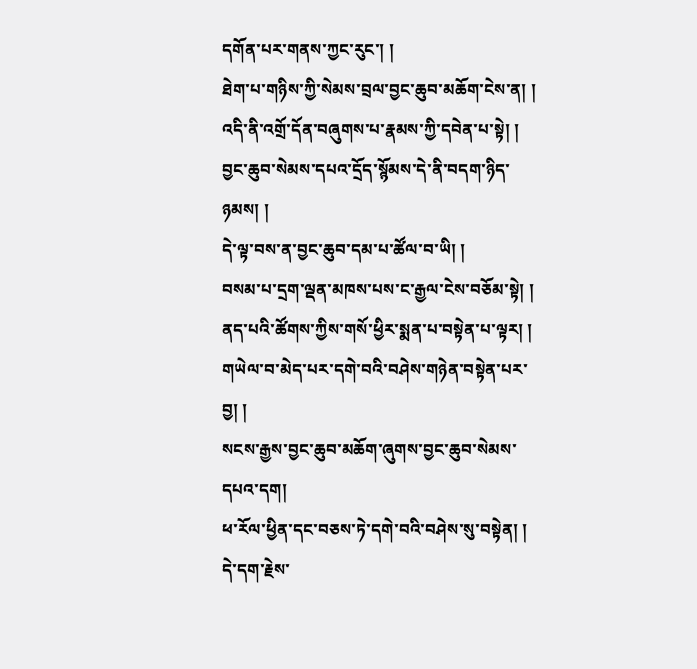དགོན་པར་གནས་ཀྱང་རུང་། །
ཐེག་པ་གཉིས་ཀྱི་སེམས་བྲལ་བྱང་ཆུབ་མཆོག་ངེས་ན། །
འདི་ནི་འགྲོ་དོན་བཞུགས་པ་རྣམས་ཀྱི་དབེན་པ་སྟེ། །
བྱང་ཆུབ་སེམས་དཔའ་དྲོད་སྙོམས་དེ་ནི་བདག་ཉིད་ཉམས། །
དེ་ལྟ་བས་ན་བྱང་ཆུབ་དམ་པ་ཚོལ་བ་ཡི། །
བསམ་པ་དྲག་ལྡན་མཁས་པས་ང་རྒྱལ་ངེས་བཅོམ་སྟེ། །
ནད་པའི་ཚོགས་ཀྱིས་གསོ་ཕྱིར་སྨན་པ་བསྟེན་པ་ལྟར། །
གཡེལ་བ་མེད་པར་དགེ་བའི་བཤེས་གཉེན་བསྟེན་པར་བྱ། །
སངས་རྒྱས་བྱང་ཆུབ་མཆོག་ཞུགས་བྱང་ཆུབ་སེམས་དཔའ་དག།
ཕ་རོལ་ཕྱིན་དང་བཅས་ཏེ་དགེ་བའི་བཤེས་སུ་བསྟེན། །
དེ་དག་རྗེས་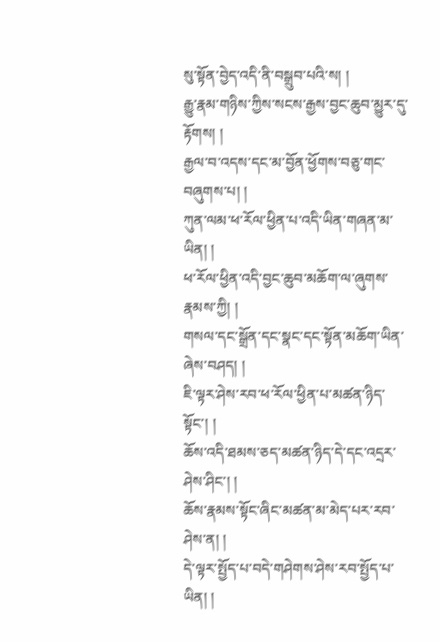སུ་སྟོན་བྱེད་འདི་ནི་བསྒྲུབ་པའི་ས། །
རྒྱུ་རྣམ་གཉིས་ཀྱིས་སངས་རྒྱས་བྱང་ཆུབ་མྱུར་དུ་རྟོགས། །
རྒྱལ་བ་འདས་དང་མ་བྱོན་ཕྱོགས་བཅུ་གང་བཞུགས་པ། །
ཀུན་ལམ་ཕ་རོལ་ཕྱིན་པ་འདི་ཡིན་གཞན་མ་ཡིན། །
ཕ་རོལ་ཕྱིན་འདི་བྱང་ཆུབ་མཆོག་ལ་ཞུགས་རྣམས་ཀྱི། །
གསལ་དང་སྒྲོན་དང་སྣང་དང་སྟོན་མཆོག་ཡིན་ཞེས་བཤད། །
ཇི་ལྟར་ཤེས་རབ་ཕ་རོལ་ཕྱིན་པ་མཚན་ཉིད་སྟོང་། །
ཆོས་འདི་ཐམས་ཅད་མཚན་ཉིད་དེ་དང་འདྲར་ཤེས་ཤིང་། །
ཆོས་རྣམས་སྟོང་ཞིང་མཚན་མ་མེད་པར་རབ་ཤེས་ན། །
དེ་ལྟར་སྤྱོད་པ་བདེ་གཤེགས་ཤེས་རབ་སྤྱོད་པ་ཡིན། །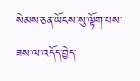སེམས་ཅན་ཡོངས་སུ་ལྟོག་པས་ཟས་ལ་འདོད་བྱེད་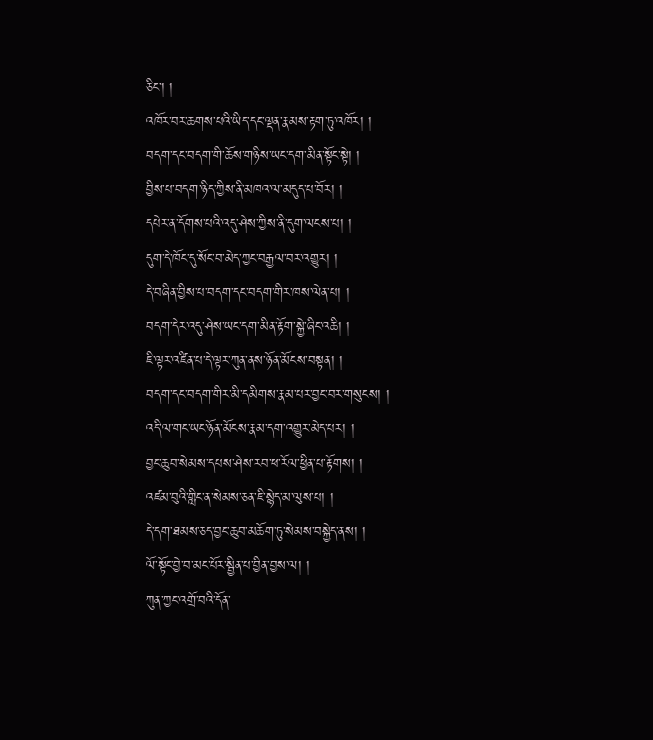ཅིང་། །
འཁོར་བར་ཆགས་པའི་ཡིད་དང་ལྡན་རྣམས་རྟག་ཏུ་འཁོར། །
བདག་དང་བདག་གི་ཆོས་གཉིས་ཡང་དག་མིན་སྟོང་སྟེ། །
བྱིས་པ་བདག་ཉིད་ཀྱིས་ནི་མཁའ་ལ་མདུད་པ་བོར། །
དཔེར་ན་དོགས་པའི་འདུ་ཤེས་ཀྱིས་ནི་དུག་ལངས་པ། །
དུག་དེ་ཁོང་དུ་སོང་བ་མེད་ཀྱང་བརྒྱལ་བར་འགྱུར། །
དེ་བཞིན་བྱིས་པ་བདག་དང་བདག་གིར་ཁས་ལེན་པ། །
བདག་དེར་འདུ་ཤེས་ཡང་དག་མིན་རྟོག་སྐྱེ་ཞིང་འཆི། །
ཇི་ལྟར་འཛིན་པ་དེ་ལྟར་ཀུན་ནས་ཉོན་མོངས་བསྟན། །
བདག་དང་བདག་གིར་མི་དམིགས་རྣམ་པར་བྱང་བར་གསུངས། །
འདི་ལ་གང་ཡང་ཉོན་མོངས་རྣམ་དག་འགྱུར་མེད་པར། །
བྱང་ཆུབ་སེམས་དཔས་ཤེས་རབ་ཕ་རོལ་ཕྱིན་པ་རྟོགས། །
འཛམ་བུའི་གླིང་ན་སེམས་ཅན་ཇི་སྙེད་མ་ལུས་པ། །
དེ་དག་ཐམས་ཅད་བྱང་ཆུབ་མཆོག་ཏུ་སེམས་བསྐྱེད་ནས། །
ལོ་སྟོང་བྱེ་བ་མང་པོར་སྦྱིན་པ་བྱིན་བྱས་ལ། །
ཀུན་ཀྱང་འགྲོ་བའི་དོན་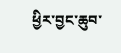ཕྱིར་བྱང་ཆུབ་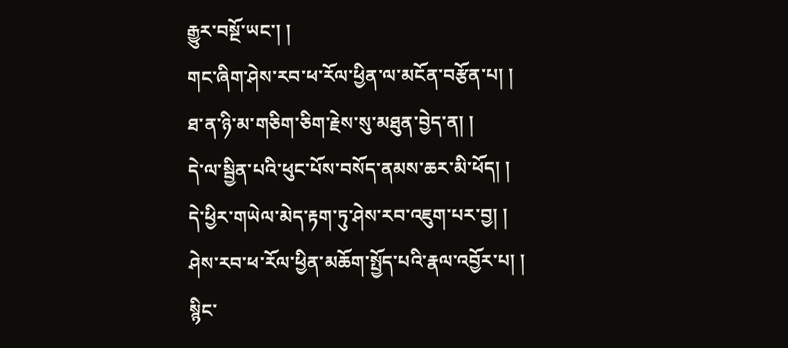རྒྱུར་བསྔོ་ཡང་། །
གང་ཞིག་ཤེས་རབ་ཕ་རོལ་ཕྱིན་ལ་མངོན་བརྩོན་པ། །
ཐ་ན་ཉི་མ་གཅིག་ཅིག་རྗེས་སུ་མཐུན་བྱེད་ན། །
དེ་ལ་སྦྱིན་པའི་ཕུང་པོས་བསོད་ནམས་ཆར་མི་ཕོད། །
དེ་ཕྱིར་གཡེལ་མེད་རྟག་ཏུ་ཤེས་རབ་འཇུག་པར་བྱ། །
ཤེས་རབ་ཕ་རོལ་ཕྱིན་མཆོག་སྤྱོད་པའི་རྣལ་འབྱོར་པ། །
སྙིང་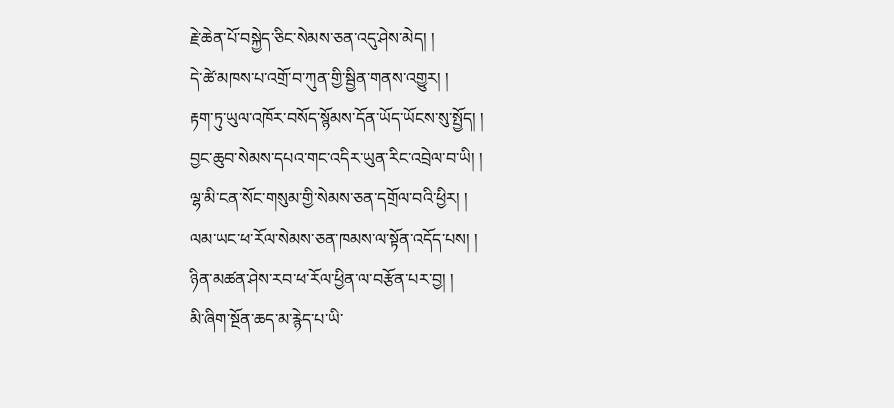རྗེ་ཆེན་པོ་བསྐྱེད་ཅིང་སེམས་ཅན་འདུ་ཤེས་མེད། །
དེ་ཚེ་མཁས་པ་འགྲོ་བ་ཀུན་གྱི་སྦྱིན་གནས་འགྱུར། །
རྟག་ཏུ་ཡུལ་འཁོར་བསོད་སྙོམས་དོན་ཡོད་ཡོངས་སུ་སྤྱོད། །
བྱང་ཆུབ་སེམས་དཔའ་གང་འདིར་ཡུན་རིང་འབྲེལ་བ་ཡི། །
ལྷ་མི་ངན་སོང་གསུམ་གྱི་སེམས་ཅན་དགྲོལ་བའི་ཕྱིར། །
ལམ་ཡང་ཕ་རོལ་སེམས་ཅན་ཁམས་ལ་སྟོན་འདོད་པས། །
ཉིན་མཚན་ཤེས་རབ་ཕ་རོལ་ཕྱིན་ལ་བརྩོན་པར་བྱ། །
མི་ཞིག་སྔོན་ཆད་མ་རྙེད་པ་ཡི་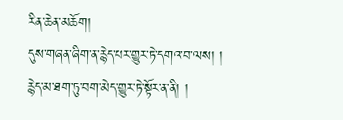རིན་ཆེན་མཆོག།
དུས་གཞན་ཞིག་ན་རྙེད་པར་གྱུར་ཏེ་དགའ་བ་ལས། །
རྙེད་མ་ཐག་ཏུ་བག་མེད་གྱུར་ཏེ་སྟོར་ན་ནི། །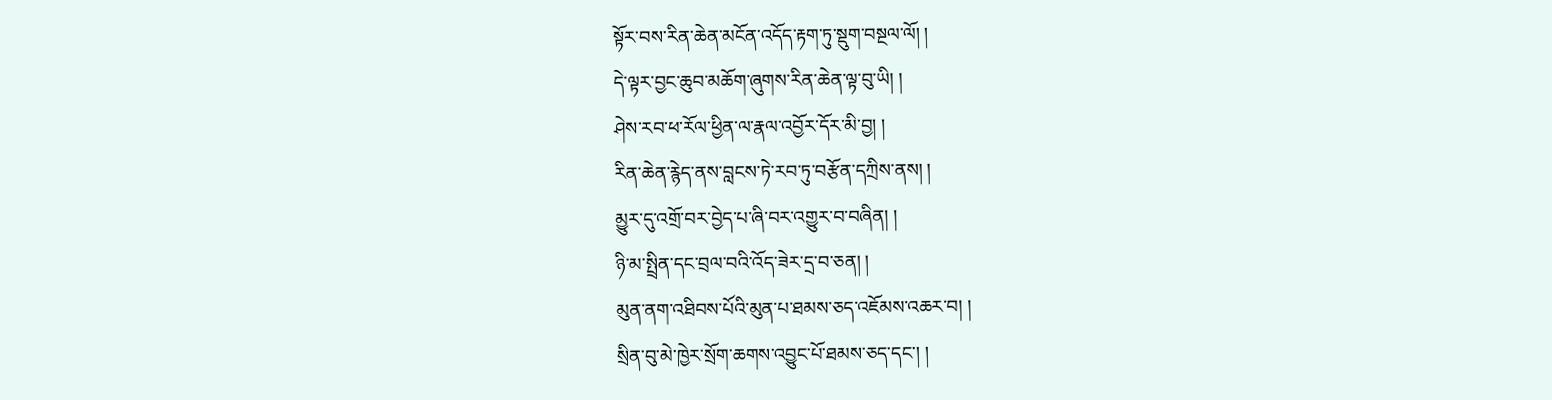སྟོར་བས་རིན་ཆེན་མངོན་འདོད་རྟག་ཏུ་སྡུག་བསྔལ་ལོ། །
དེ་ལྟར་བྱང་ཆུབ་མཆོག་ཞུགས་རིན་ཆེན་ལྟ་བུ་ཡི། །
ཤེས་རབ་ཕ་རོལ་ཕྱིན་ལ་རྣལ་འབྱོར་དོར་མི་བྱ། །
རིན་ཆེན་རྙེད་ནས་བླངས་ཏེ་རབ་ཏུ་བརྩོན་དཀྲིས་ནས། །
མྱུར་དུ་འགྲོ་བར་བྱེད་པ་ཞི་བར་འགྱུར་བ་བཞིན། །
ཉི་མ་སྤྲིན་དང་བྲལ་བའི་འོད་ཟེར་དྲ་བ་ཅན། །
མུན་ནག་འཐིབས་པོའི་མུན་པ་ཐམས་ཅད་འཇོམས་འཆར་བ། །
སྲིན་བུ་མེ་ཁྱེར་སྲོག་ཆགས་འབྱུང་པོ་ཐམས་ཅད་དང་། །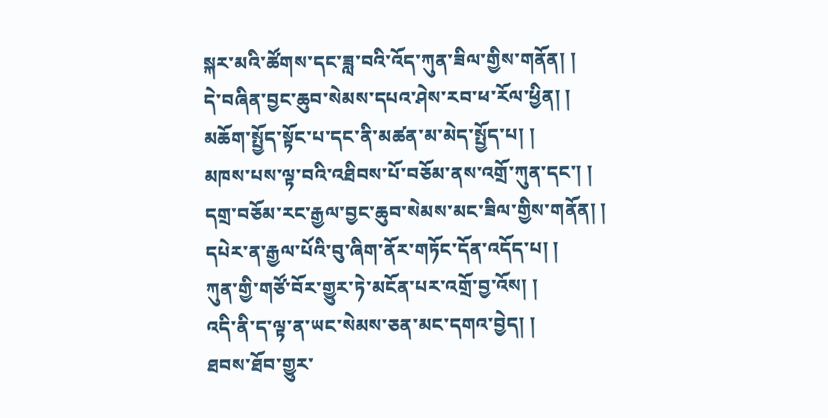སྐར་མའི་ཚོགས་དང་ཟླ་བའི་འོད་ཀུན་ཟིལ་གྱིས་གནོན། །
དེ་བཞིན་བྱང་ཆུབ་སེམས་དཔའ་ཤེས་རབ་ཕ་རོལ་ཕྱིན། །
མཆོག་སྤྱོད་སྟོང་པ་དང་ནི་མཚན་མ་མེད་སྤྱོད་པ། །
མཁས་པས་ལྟ་བའི་འཐིབས་པོ་བཅོམ་ནས་འགྲོ་ཀུན་དང་། །
དགྲ་བཅོམ་རང་རྒྱལ་བྱང་ཆུབ་སེམས་མང་ཟིལ་གྱིས་གནོན། །
དཔེར་ན་རྒྱལ་པོའི་བུ་ཞིག་ནོར་གཏོང་དོན་འདོད་པ། །
ཀུན་གྱི་གཙོ་བོར་གྱུར་ཏེ་མངོན་པར་འགྲོ་བྱ་འོས། །
འདི་ནི་ད་ལྟ་ན་ཡང་སེམས་ཅན་མང་དགའ་བྱེད། །
ཐབས་ཐོབ་གྱུར་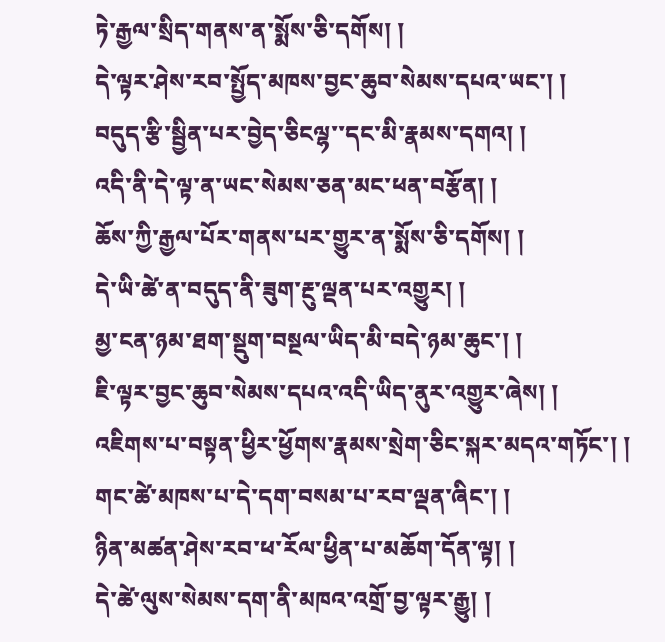ཏེ་རྒྱལ་སྲིད་གནས་ན་སྨོས་ཅི་དགོས། །
དེ་ལྟར་ཤེས་རབ་སྤྱོད་མཁས་བྱང་ཆུབ་སེམས་དཔའ་ཡང་། །
བདུད་རྩི་སྦྱིན་པར་བྱེད་ཅིངལྷ་་དང་མི་རྣམས་དགའ། །
འདི་ནི་དེ་ལྟ་ན་ཡང་སེམས་ཅན་མང་ཕན་བརྩོན། །
ཆོས་ཀྱི་རྒྱལ་པོར་གནས་པར་གྱུར་ན་སྨོས་ཅི་དགོས། །
དེ་ཡི་ཚེ་ན་བདུད་ནི་ཟུག་རྔུ་ལྡན་པར་འགྱུར། །
མྱ་ངན་ཉམ་ཐག་སྡུག་བསྔལ་ཡིད་མི་བདེ་ཉམ་ཆུང་། །
ཇི་ལྟར་བྱང་ཆུབ་སེམས་དཔའ་འདི་ཡིད་ནུར་འགྱུར་ཞེས། །
འཇིགས་པ་བསྟན་ཕྱིར་ཕྱོགས་རྣམས་སྲེག་ཅིང་སྐར་མདའ་གཏོང་། །
གང་ཚེ་མཁས་པ་དེ་དག་བསམ་པ་རབ་ལྡན་ཞིང་། །
ཉིན་མཚན་ཤེས་རབ་ཕ་རོལ་ཕྱིན་པ་མཆོག་དོན་ལྟ། །
དེ་ཚེ་ལུས་སེམས་དག་ནི་མཁའ་འགྲོ་བྱ་ལྟར་རྒྱུ། །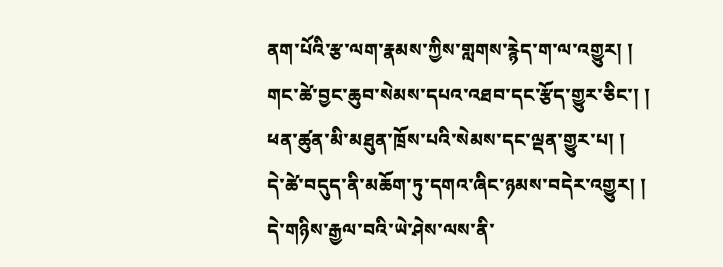ནག་པོའི་རྩ་ལག་རྣམས་ཀྱིས་གླགས་རྙེད་ག་ལ་འགྱུར། །
གང་ཚེ་བྱང་ཆུབ་སེམས་དཔའ་འཐབ་དང་རྩོད་གྱུར་ཅིང་། །
ཕན་ཚུན་མི་མཐུན་ཁྲོས་པའི་སེམས་དང་ལྡན་གྱུར་པ། །
དེ་ཚེ་བདུད་ནི་མཆོག་ཏུ་དགའ་ཞིང་ཉམས་བདེར་འགྱུར། །
དེ་གཉིས་རྒྱལ་བའི་ཡེ་ཤེས་ལས་ནི་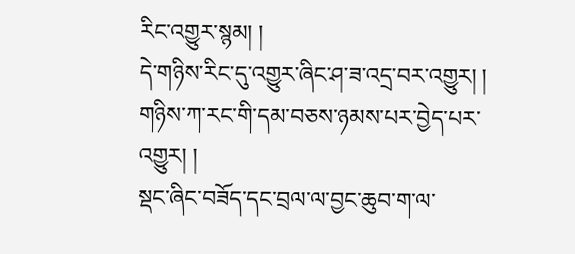རིང་འགྱུར་སྙམ། །
དེ་གཉིས་རིང་དུ་འགྱུར་ཞིང་ཤ་ཟ་འདྲ་བར་འགྱུར། །
གཉིས་ཀ་རང་གི་དམ་བཅས་ཉམས་པར་བྱེད་པར་འགྱུར། །
སྡང་ཞིང་བཟོད་དང་བྲལ་ལ་བྱང་ཆུབ་ག་ལ་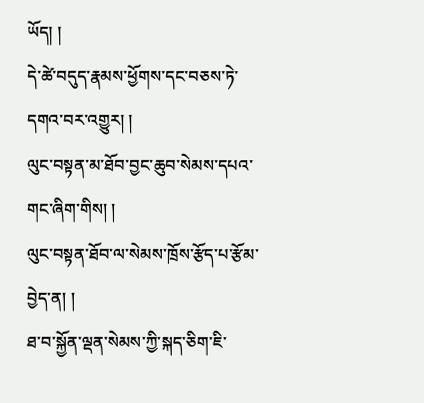ཡོད། །
དེ་ཚེ་བདུད་རྣམས་ཕྱོགས་དང་བཅས་ཏེ་དགའ་བར་འགྱུར། །
ལུང་བསྟན་མ་ཐོབ་བྱང་ཆུབ་སེམས་དཔའ་གང་ཞིག་གིས། །
ལུང་བསྟན་ཐོབ་ལ་སེམས་ཁྲོས་རྩོད་པ་རྩོམ་བྱེད་ན། །
ཐ་བ་སྐྱོན་ལྡན་སེམས་ཀྱི་སྐད་ཅིག་ཇི་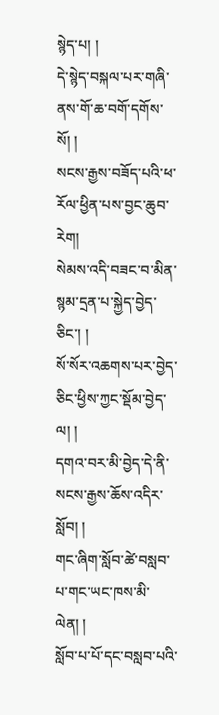སྙེད་པ། །
དེ་སྙེད་བསྐལ་པར་གཞི་ནས་གོ་ཆ་བགོ་དགོས་སོ། །
སངས་རྒྱས་བཟོད་པའི་ཕ་རོལ་ཕྱིན་པས་བྱང་ཆུབ་རེག།
སེམས་འདི་བཟང་བ་མིན་སྙམ་དྲན་པ་སྐྱེད་བྱེད་ཅིང་། །
སོ་སོར་འཆགས་པར་བྱེད་ཅིང་ཕྱིས་ཀྱང་སྡོམ་བྱེད་ལ། །
དགའ་བར་མི་བྱེད་དེ་ནི་སངས་རྒྱས་ཆོས་འདིར་སློབ། །
གང་ཞིག་སློབ་ཚེ་བསླབ་པ་གང་ཡང་ཁས་མི་ལེན། །
སློབ་པ་པོ་དང་བསླབ་པའི་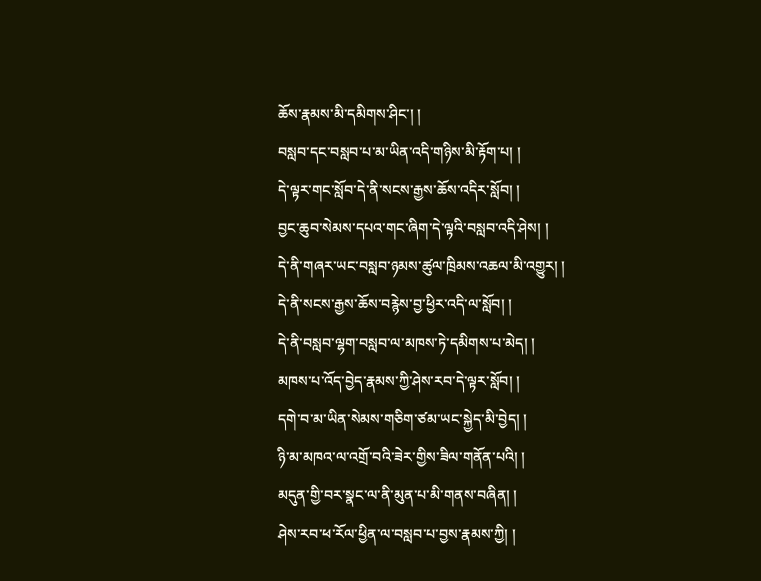ཆོས་རྣམས་མི་དམིགས་ཤིང་། །
བསླབ་དང་བསླབ་པ་མ་ཡིན་འདི་གཉིས་མི་རྟོག་པ། །
དེ་ལྟར་གང་སློབ་དེ་ནི་སངས་རྒྱས་ཆོས་འདིར་སློབ། །
བྱང་ཆུབ་སེམས་དཔའ་གང་ཞིག་དེ་ལྟའི་བསླབ་འདི་ཤེས། །
དེ་ནི་གཞར་ཡང་བསླབ་ཉམས་ཚུལ་ཁྲིམས་འཆལ་མི་འགྱུར། །
དེ་ནི་སངས་རྒྱས་ཆོས་བརྙེས་བྱ་ཕྱིར་འདི་ལ་སློབ། །
དེ་ནི་བསླབ་ལྷག་བསླབ་ལ་མཁས་ཏེ་དམིགས་པ་མེད། །
མཁས་པ་འོད་བྱེད་རྣམས་ཀྱི་ཤེས་རབ་དེ་ལྟར་སློབ། །
དགེ་བ་མ་ཡིན་སེམས་གཅིག་ཙམ་ཡང་སྐྱེད་མི་བྱེད། །
ཉི་མ་མཁའ་ལ་འགྲོ་བའི་ཟེར་གྱིས་ཟིལ་གནོན་པའི། །
མདུན་གྱི་བར་སྣང་ལ་ནི་མུན་པ་མི་གནས་བཞིན། །
ཤེས་རབ་ཕ་རོལ་ཕྱིན་ལ་བསླབ་པ་བྱས་རྣམས་ཀྱི། །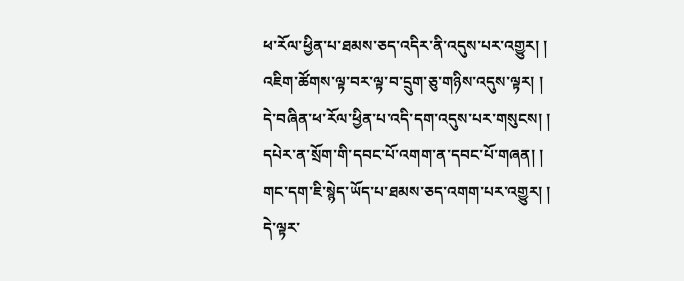ཕ་རོལ་ཕྱིན་པ་ཐམས་ཅད་འདིར་ནི་འདུས་པར་འགྱུར། །
འཇིག་ཚོགས་ལྟ་བར་ལྟ་བ་དྲུག་ཅུ་གཉིས་འདུས་ལྟར། །
དེ་བཞིན་ཕ་རོལ་ཕྱིན་པ་འདི་དག་འདུས་པར་གསུངས། །
དཔེར་ན་སྲོག་གི་དབང་པོ་འགག་ན་དབང་པོ་གཞན། །
གང་དག་ཇི་སྙེད་ཡོད་པ་ཐམས་ཅད་འགག་པར་འགྱུར། །
དེ་ལྟར་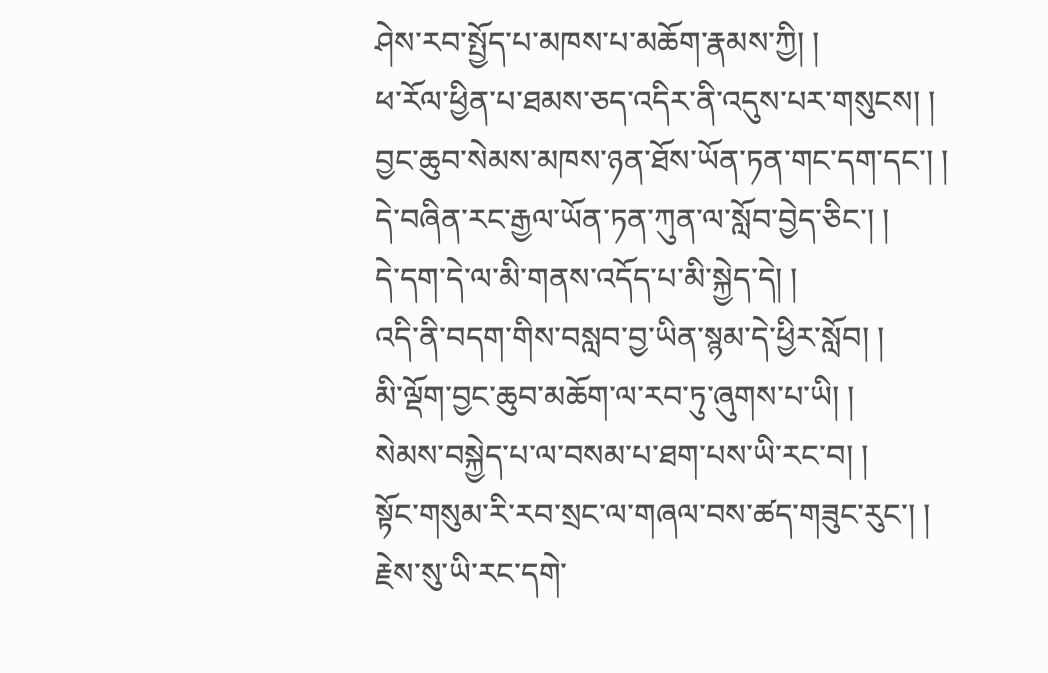ཤེས་རབ་སྤྱོད་པ་མཁས་པ་མཆོག་རྣམས་ཀྱི། །
ཕ་རོལ་ཕྱིན་པ་ཐམས་ཅད་འདིར་ནི་འདུས་པར་གསུངས། །
བྱང་ཆུབ་སེམས་མཁས་ཉན་ཐོས་ཡོན་ཏན་གང་དག་དང་། །
དེ་བཞིན་རང་རྒྱལ་ཡོན་ཏན་ཀུན་ལ་སློབ་བྱེད་ཅིང་། །
དེ་དག་དེ་ལ་མི་གནས་འདོད་པ་མི་སྐྱེད་དེ། །
འདི་ནི་བདག་གིས་བསླབ་བྱ་ཡིན་སྙམ་དེ་ཕྱིར་སློབ། །
མི་ལྡོག་བྱང་ཆུབ་མཆོག་ལ་རབ་ཏུ་ཞུགས་པ་ཡི། །
སེམས་བསྐྱེད་པ་ལ་བསམ་པ་ཐག་པས་ཡི་རང་བ། །
སྟོང་གསུམ་རི་རབ་སྲང་ལ་གཞལ་བས་ཚད་གཟུང་རུང་། །
རྗེས་སུ་ཡི་རང་དགེ་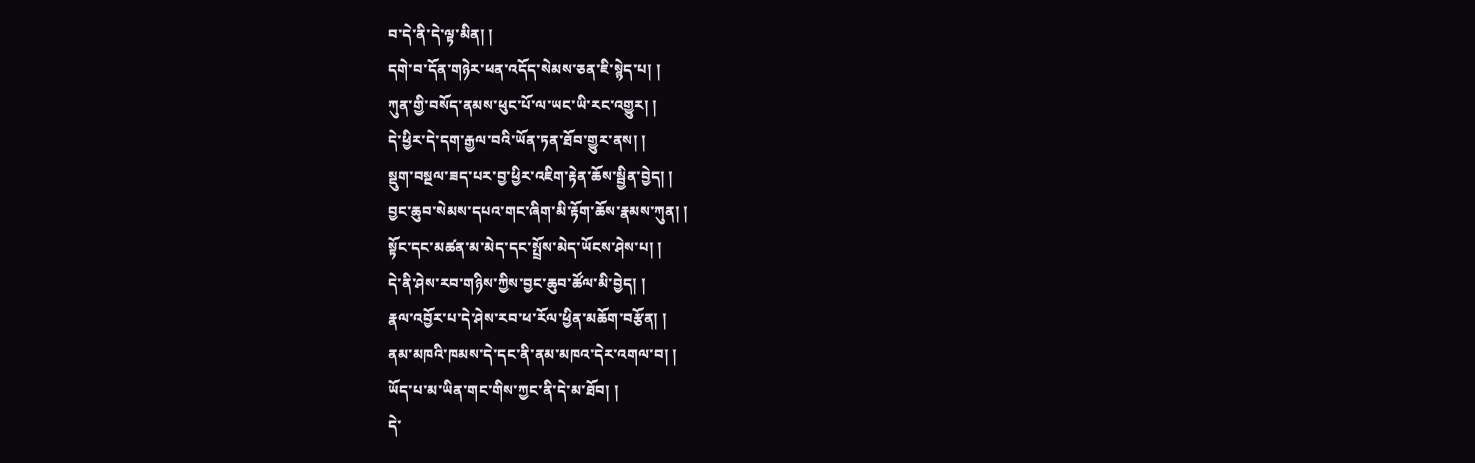བ་དེ་ནི་དེ་ལྟ་མིན། །
དགེ་བ་དོན་གཉེར་ཕན་འདོད་སེམས་ཅན་ཇི་སྙེད་པ། །
ཀུན་གྱི་བསོད་ནམས་ཕུང་པོ་ལ་ཡང་ཡི་རང་འགྱུར། །
དེ་ཕྱིར་དེ་དག་རྒྱལ་བའི་ཡོན་ཏན་ཐོབ་གྱུར་ནས། །
སྡུག་བསྔལ་ཟད་པར་བྱ་ཕྱིར་འཇིག་རྟེན་ཆོས་སྦྱིན་བྱེད། །
བྱང་ཆུབ་སེམས་དཔའ་གང་ཞིག་མི་རྟོག་ཆོས་རྣམས་ཀུན། །
སྟོང་དང་མཚན་མ་མེད་དང་སྤྲོས་མེད་ཡོངས་ཤེས་པ། །
དེ་ནི་ཤེས་རབ་གཉིས་ཀྱིས་བྱང་ཆུབ་ཚོལ་མི་བྱེད། །
རྣལ་འབྱོར་པ་དེ་ཤེས་རབ་ཕ་རོལ་ཕྱིན་མཆོག་བརྩོན། །
ནམ་མཁའི་ཁམས་དེ་དང་ནི་ནམ་མཁའ་དེར་འགལ་བ། །
ཡོད་པ་མ་ཡིན་གང་གིས་ཀྱང་ནི་དེ་མ་ཐོབ། །
དེ་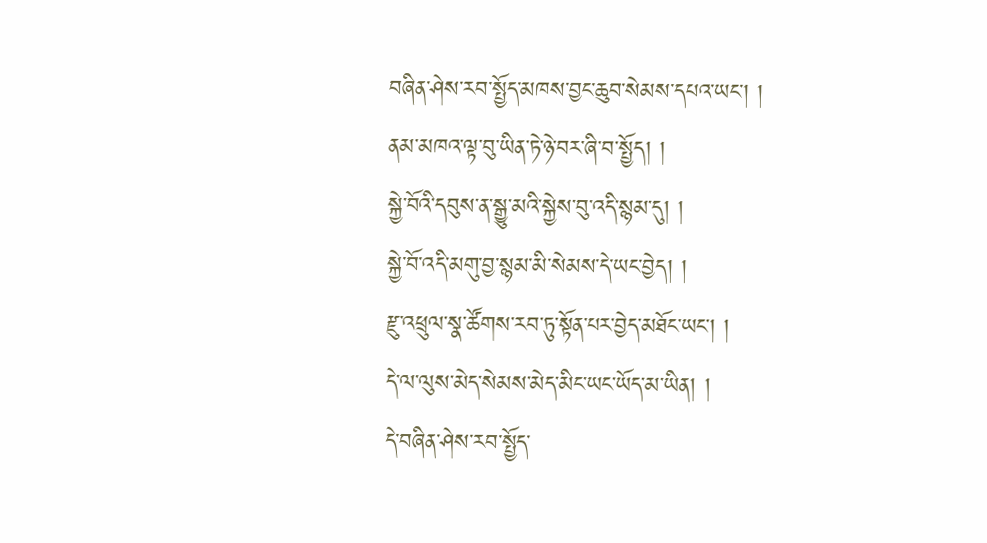བཞིན་ཤེས་རབ་སྤྱོད་མཁས་བྱང་ཆུབ་སེམས་དཔའ་ཡང་། །
ནམ་མཁའ་ལྟ་བུ་ཡིན་ཏེ་ཉེ་བར་ཞི་བ་སྤྱོད། །
སྐྱེ་བོའི་དབུས་ན་སྒྱུ་མའི་སྐྱེས་བུ་འདི་སྙམ་དུ། །
སྐྱེ་བོ་འདི་མགུ་བྱ་སྙམ་མི་སེམས་དེ་ཡང་བྱེད། །
རྫུ་འཕྲུལ་སྣ་ཚོགས་རབ་ཏུ་སྟོན་པར་བྱེད་མཐོང་ཡང་། །
དེ་ལ་ལུས་མེད་སེམས་མེད་མིང་ཡང་ཡོད་མ་ཡིན། །
དེ་བཞིན་ཤེས་རབ་སྤྱོད་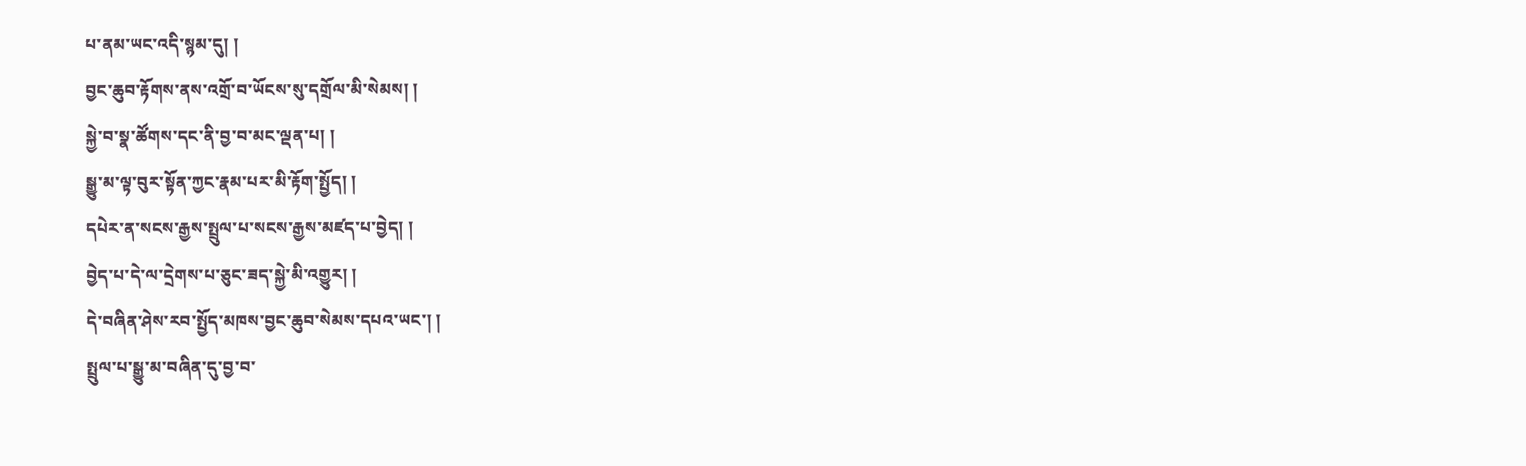པ་ནམ་ཡང་འདི་སྙམ་དུ། །
བྱང་ཆུབ་རྟོགས་ནས་འགྲོ་བ་ཡོངས་སུ་དགྲོལ་མི་སེམས། །
སྐྱེ་བ་སྣ་ཚོགས་དང་ནི་བྱ་བ་མང་ལྡན་པ། །
སྒྱུ་མ་ལྟ་བུར་སྟོན་ཀྱང་རྣམ་པར་མི་རྟོག་སྤྱོད། །
དཔེར་ན་སངས་རྒྱས་སྤྲུལ་པ་སངས་རྒྱས་མཛད་པ་བྱེད། །
བྱེད་པ་དེ་ལ་དྲེགས་པ་ཅུང་ཟད་སྐྱེ་མི་འགྱུར། །
དེ་བཞིན་ཤེས་རབ་སྤྱོད་མཁས་བྱང་ཆུབ་སེམས་དཔའ་ཡང་། །
སྤྲུལ་པ་སྒྱུ་མ་བཞིན་དུ་བྱ་བ་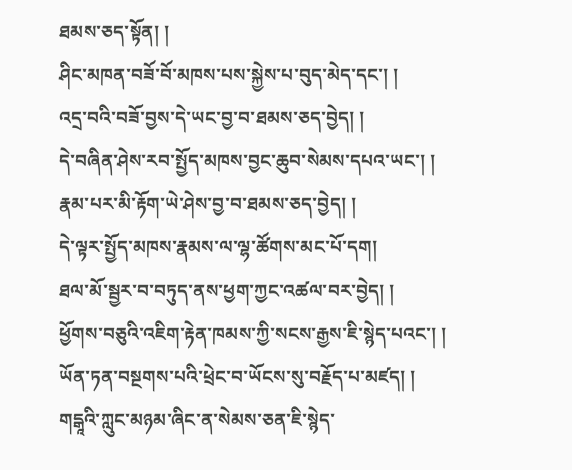ཐམས་ཅད་སྟོན། །
ཤིང་མཁན་བཟོ་བོ་མཁས་པས་སྐྱེས་པ་བུད་མེད་དང་། །
འདྲ་བའི་བཟོ་བྱས་དེ་ཡང་བྱ་བ་ཐམས་ཅད་བྱེད། །
དེ་བཞིན་ཤེས་རབ་སྤྱོད་མཁས་བྱང་ཆུབ་སེམས་དཔའ་ཡང་། །
རྣམ་པར་མི་རྟོག་ཡེ་ཤེས་བྱ་བ་ཐམས་ཅད་བྱེད། །
དེ་ལྟར་སྤྱོད་མཁས་རྣམས་ལ་ལྷ་ཚོགས་མང་པོ་དག།
ཐལ་མོ་སྦྱར་བ་བཏུད་ནས་ཕྱག་ཀྱང་འཚལ་བར་བྱེད། །
ཕྱོགས་བཅུའི་འཇིག་རྟེན་ཁམས་ཀྱི་སངས་རྒྱས་ཇི་སྙེད་པའང་། །
ཡོན་ཏན་བསྔགས་པའི་ཕྲེང་བ་ཡོངས་སུ་བརྗོད་པ་མཛད། །
གདྒཱའི་ཀླུང་མཉམ་ཞིང་ན་སེམས་ཅན་ཇི་སྙེད་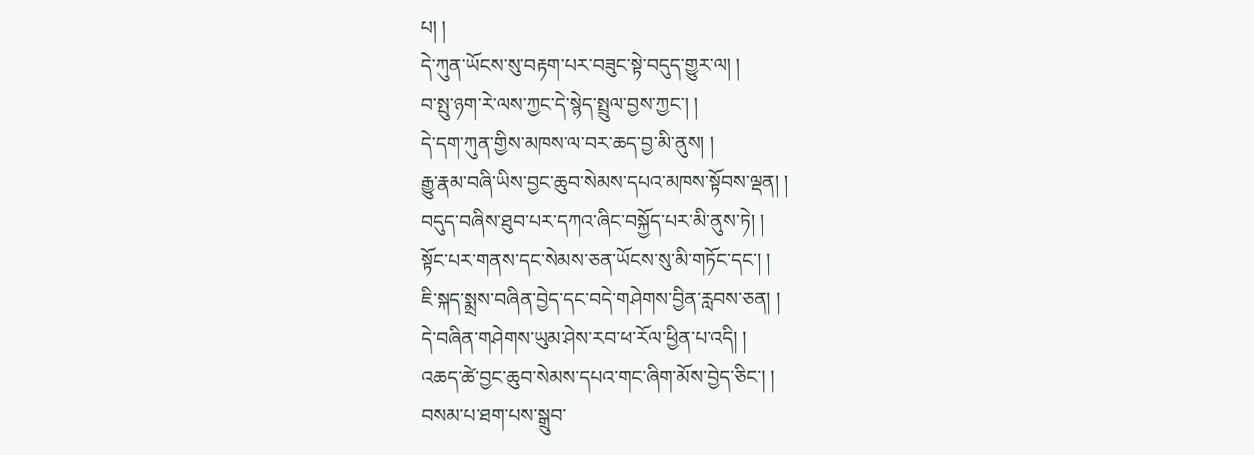པ། །
དེ་ཀུན་ཡོངས་སུ་བརྟག་པར་བཟུང་སྟེ་བདུད་གྱུར་ལ། །
བ་སྤུ་ཉག་རེ་ལས་ཀྱང་དེ་སྙེད་སྤྲུལ་བྱས་ཀྱང་། །
དེ་དག་ཀུན་གྱིས་མཁས་ལ་བར་ཆད་བྱ་མི་ནུས། །
རྒྱུ་རྣམ་བཞི་ཡིས་བྱང་ཆུབ་སེམས་དཔའ་མཁས་སྟོབས་ལྡན། །
བདུད་བཞིས་ཐུབ་པར་དཀའ་ཞིང་བསྐྱོད་པར་མི་ནུས་ཏེ། །
སྟོང་པར་གནས་དང་སེམས་ཅན་ཡོངས་སུ་མི་གཏོང་དང་། །
ཇི་སྐད་སྨྲས་བཞིན་བྱེད་དང་བདེ་གཤེགས་བྱིན་རླབས་ཅན། །
དེ་བཞིན་གཤེགས་ཡུམ་ཤེས་རབ་ཕ་རོལ་ཕྱིན་པ་འདི། །
འཆད་ཚེ་བྱང་ཆུབ་སེམས་དཔའ་གང་ཞིག་མོས་བྱེད་ཅིང་། །
བསམ་པ་ཐག་པས་སྒྲུབ་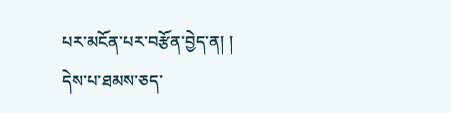པར་མངོན་པར་བརྩོན་བྱེད་ན། །
དེས་པ་ཐམས་ཅད་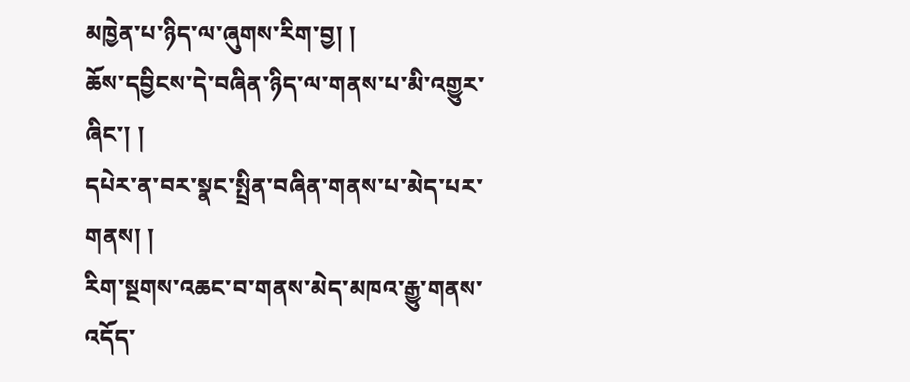མཁྱེན་པ་ཉིད་ལ་ཞུགས་རིག་བྱ། །
ཆོས་དབྱིངས་དེ་བཞིན་ཉིད་ལ་གནས་པ་མི་འགྱུར་ཞིང་། །
དཔེར་ན་བར་སྣང་སྤྲིན་བཞིན་གནས་པ་མེད་པར་གནས། །
རིག་སྔགས་འཆང་བ་གནས་མེད་མཁའ་རྒྱུ་གནས་འདོད་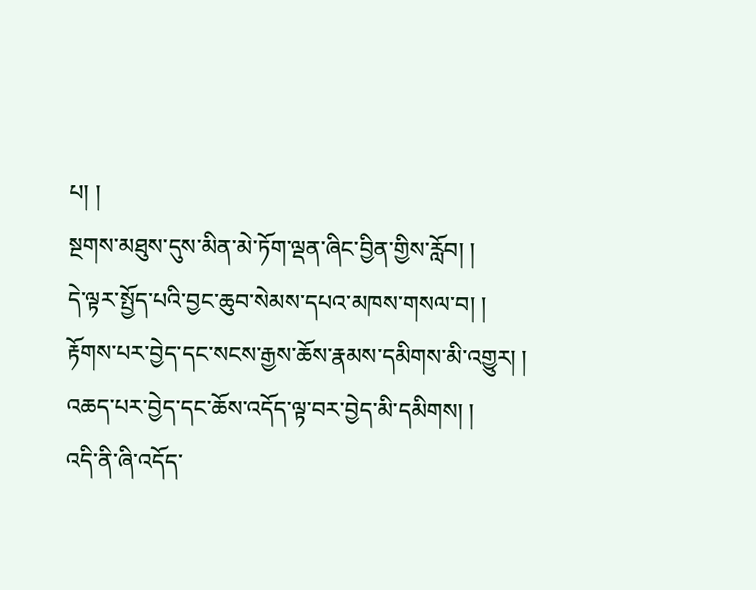པ། །
སྔགས་མཐུས་དུས་མིན་མེ་ཏོག་ལྡན་ཞིང་བྱིན་གྱིས་རློབ། །
དེ་ལྟར་སྤྱོད་པའི་བྱང་ཆུབ་སེམས་དཔའ་མཁས་གསལ་བ། །
རྟོགས་པར་བྱེད་དང་སངས་རྒྱས་ཆོས་རྣམས་དམིགས་མི་འགྱུར། །
འཆད་པར་བྱེད་དང་ཆོས་འདོད་ལྟ་བར་བྱེད་མི་དམིགས། །
འདི་ནི་ཞི་འདོད་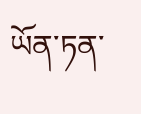ཡོན་ཏན་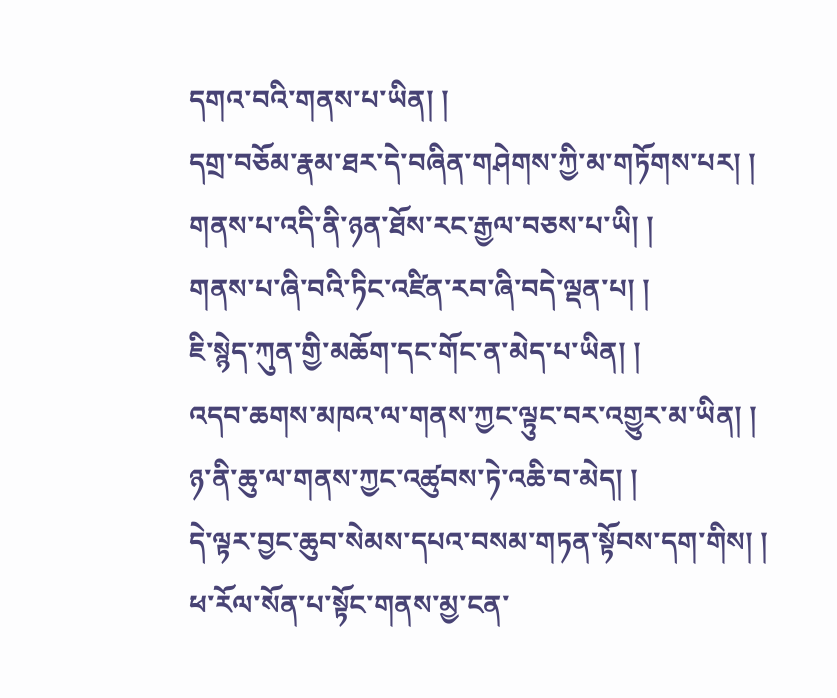དགའ་བའི་གནས་པ་ཡིན། །
དགྲ་བཅོམ་རྣམ་ཐར་དེ་བཞིན་གཤེགས་ཀྱི་མ་གཏོགས་པར། །
གནས་པ་འདི་ནི་ཉན་ཐོས་རང་རྒྱལ་བཅས་པ་ཡི། །
གནས་པ་ཞི་བའི་ཏིང་འཛིན་རབ་ཞི་བདེ་ལྡན་པ། །
ཇི་སྙེད་ཀུན་གྱི་མཆོག་དང་གོང་ན་མེད་པ་ཡིན། །
འདབ་ཆགས་མཁའ་ལ་གནས་ཀྱང་ལྟུང་བར་འགྱུར་མ་ཡིན། །
ཉ་ནི་ཆུ་ལ་གནས་ཀྱང་འཚུབས་ཏེ་འཆི་བ་མེད། །
དེ་ལྟར་བྱང་ཆུབ་སེམས་དཔའ་བསམ་གཏན་སྟོབས་དག་གིས། །
ཕ་རོལ་སོན་པ་སྟོང་གནས་མྱ་ངན་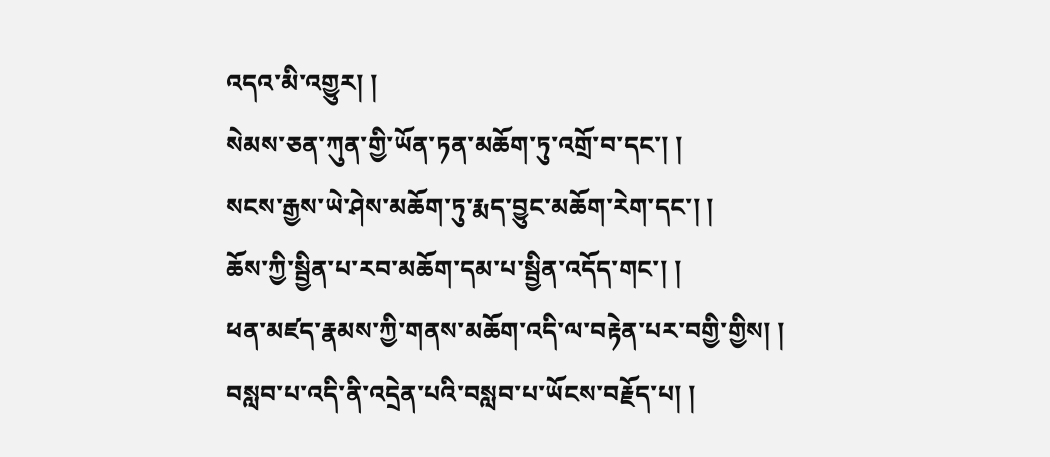འདའ་མི་འགྱུར། །
སེམས་ཅན་ཀུན་གྱི་ཡོན་ཏན་མཆོག་ཏུ་འགྲོ་བ་དང་། །
སངས་རྒྱས་ཡེ་ཤེས་མཆོག་ཏུ་རྨད་བྱུང་མཆོག་རེག་དང་། །
ཆོས་ཀྱི་སྦྱིན་པ་རབ་མཆོག་དམ་པ་སྦྱིན་འདོད་གང་། །
ཕན་མཛད་རྣམས་ཀྱི་གནས་མཆོག་འདི་ལ་བརྟེན་པར་བགྱི་གྱིས། །
བསླབ་པ་འདི་ནི་འདྲེན་པའི་བསླབ་པ་ཡོངས་བརྗོད་པ། །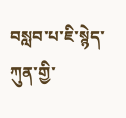བསླབ་པ་ཇི་སྙེད་ཀུན་གྱི་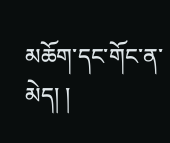མཆོག་དང་གོང་ན་མེད། །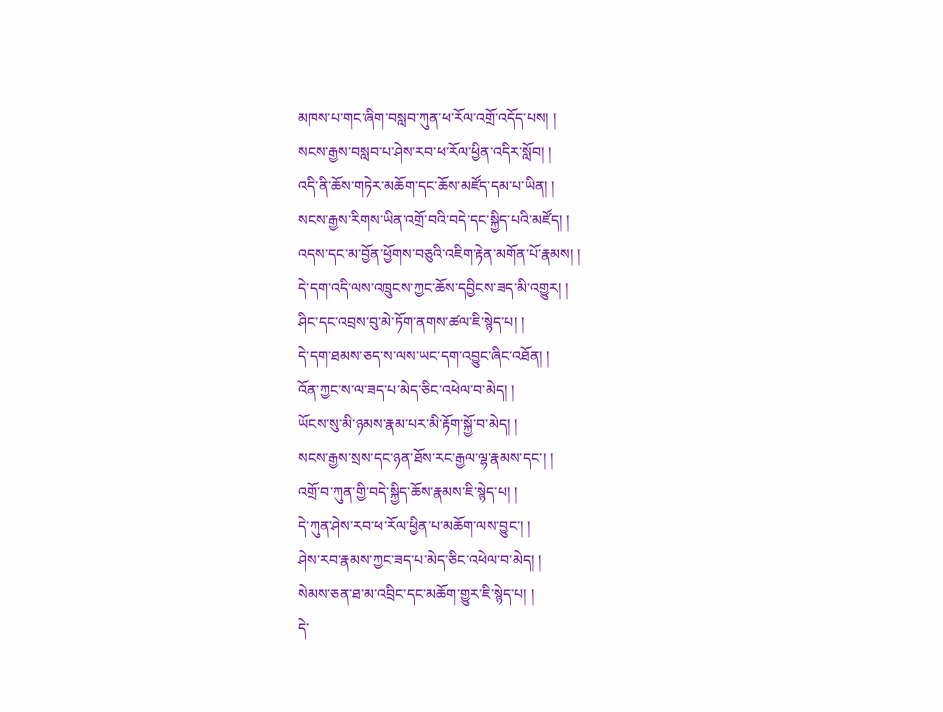མཁས་པ་གང་ཞིག་བསླབ་ཀུན་ཕ་རོལ་འགྲོ་འདོད་པས། །
སངས་རྒྱས་བསླབ་པ་ཤེས་རབ་ཕ་རོལ་ཕྱིན་འདིར་སློབ། །
འདི་ནི་ཆོས་གཏེར་མཆོག་དང་ཆོས་མཛོད་དམ་པ་ཡིན། །
སངས་རྒྱས་རིགས་ཡིན་འགྲོ་བའི་བདེ་དང་སྐྱིད་པའི་མཛོད། །
འདས་དང་མ་བྱོན་ཕྱོགས་བཅུའི་འཇིག་རྟེན་མགོན་པོ་རྣམས། །
དེ་དག་འདི་ལས་འཁྲུངས་ཀྱང་ཆོས་དབྱིངས་ཟད་མི་འགྱུར། །
ཤིང་དང་འབྲས་བུ་མེ་ཏོག་ནགས་ཚལ་ཇི་སྙེད་པ། །
དེ་དག་ཐམས་ཅད་ས་ལས་ཡང་དག་འབྱུང་ཞིང་འཐོན། །
འོན་ཀྱང་ས་ལ་ཟད་པ་མེད་ཅིང་འཕེལ་བ་མེད། །
ཡོངས་སུ་མི་ཉམས་རྣམ་པར་མི་རྟོག་སྐྱོ་བ་མེད། །
སངས་རྒྱས་སྲས་དང་ཉན་ཐོས་རང་རྒྱལ་ལྷ་རྣམས་དང་། །
འགྲོ་བ་ཀུན་གྱི་བདེ་སྐྱིད་ཆོས་རྣམས་ཇི་སྙེད་པ། །
དེ་ཀུན་ཤེས་རབ་ཕ་རོལ་ཕྱིན་པ་མཆོག་ལས་བྱུང་། །
ཤེས་རབ་རྣམས་ཀྱང་ཟད་པ་མེད་ཅིང་འཕེལ་བ་མེད། །
སེམས་ཅན་ཐ་མ་འབྲིང་དང་མཆོག་གྱུར་ཇི་སྙེད་པ། །
དེ་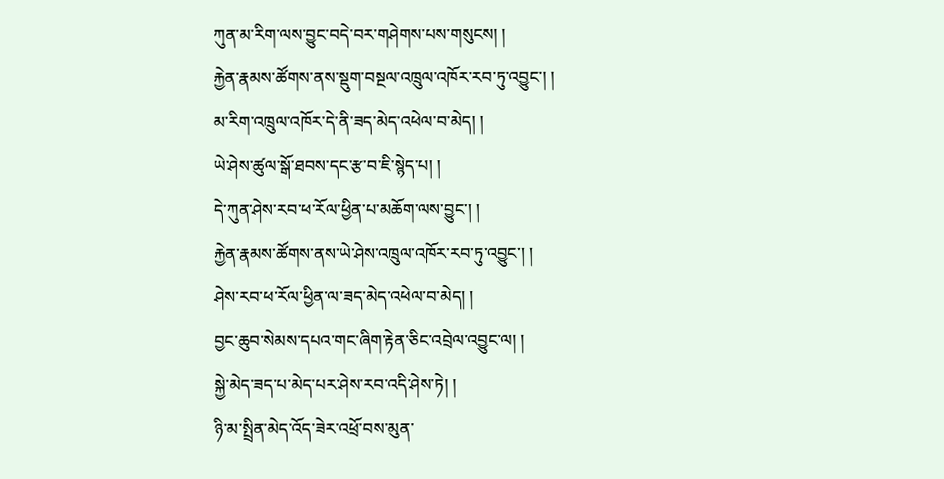ཀུན་མ་རིག་ལས་བྱུང་བདེ་བར་གཤེགས་པས་གསུངས། །
རྐྱེན་རྣམས་ཚོགས་ནས་སྡུག་བསྔལ་འཁྲུལ་འཁོར་རབ་ཏུ་འབྱུང་། །
མ་རིག་འཁྲུལ་འཁོར་དེ་ནི་ཟད་མེད་འཕེལ་བ་མེད། །
ཡེ་ཤེས་ཚུལ་སྒོ་ཐབས་དང་རྩ་བ་ཇི་སྙེད་པ། །
དེ་ཀུན་ཤེས་རབ་ཕ་རོལ་ཕྱིན་པ་མཆོག་ལས་བྱུང་། །
རྐྱེན་རྣམས་ཚོགས་ནས་ཡེ་ཤེས་འཁྲུལ་འཁོར་རབ་ཏུ་འབྱུང་། །
ཤེས་རབ་ཕ་རོལ་ཕྱིན་ལ་ཟད་མེད་འཕེལ་བ་མེད། །
བྱང་ཆུབ་སེམས་དཔའ་གང་ཞིག་རྟེན་ཅིང་འབྲེལ་འབྱུང་ལ། །
སྐྱེ་མེད་ཟད་པ་མེད་པར་ཤེས་རབ་འདི་ཤེས་ཏེ། །
ཉི་མ་སྤྲིན་མེད་འོད་ཟེར་འཕྲོ་བས་མུན་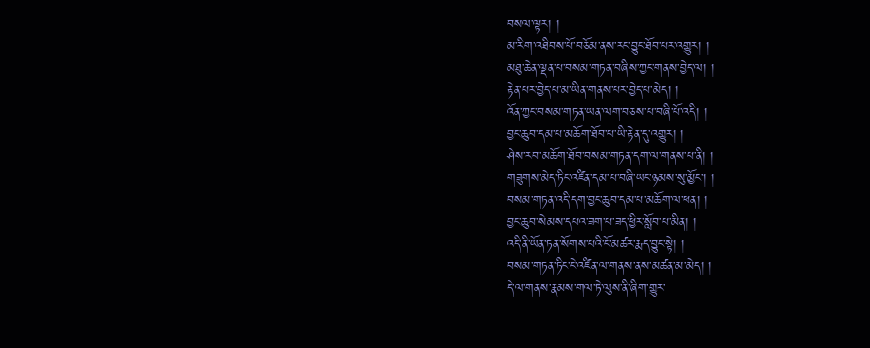བསལ་ལྟར། །
མ་རིག་འཐིབས་པོ་བཅོམ་ནས་རང་བྱུང་ཐོབ་པར་འགྱུར། །
མཐུ་ཆེན་ལྡན་པ་བསམ་གཏན་བཞིས་ཀྱང་གནས་བྱེད་ལ། །
རྟེན་པར་བྱེད་པ་མ་ཡིན་གནས་པར་བྱེད་པ་མེད། །
འོན་ཀྱང་བསམ་གཏན་ཡན་ལག་བཅས་པ་བཞི་པོ་འདི། །
བྱང་ཆུབ་དམ་པ་མཆོག་ཐོབ་པ་ཡི་རྟེན་དུ་འགྱུར། །
ཤེས་རབ་མཆོག་ཐོབ་བསམ་གཏན་དག་ལ་གནས་པ་ནི། །
གཟུགས་མེད་ཏིང་འཛིན་དམ་པ་བཞི་ཡང་ཉམས་སུ་མྱོང་། །
བསམ་གཏན་འདི་དག་བྱང་ཆུབ་དམ་པ་མཆོག་ལ་ཕན། །
བྱང་ཆུབ་སེམས་དཔའ་ཟག་པ་ཟད་ཕྱིར་སློབ་པ་མིན། །
འདི་ནི་ཡོན་ཏན་སོགས་པའི་ངོ་མཚར་རྨད་བྱུང་སྟེ། །
བསམ་གཏན་ཏིང་ངེ་འཛིན་ལ་གནས་ནས་མཚན་མ་མེད། །
དེ་ལ་གནས་རྣམས་གལ་ཏེ་ལུས་ནི་ཞིག་གྱུར་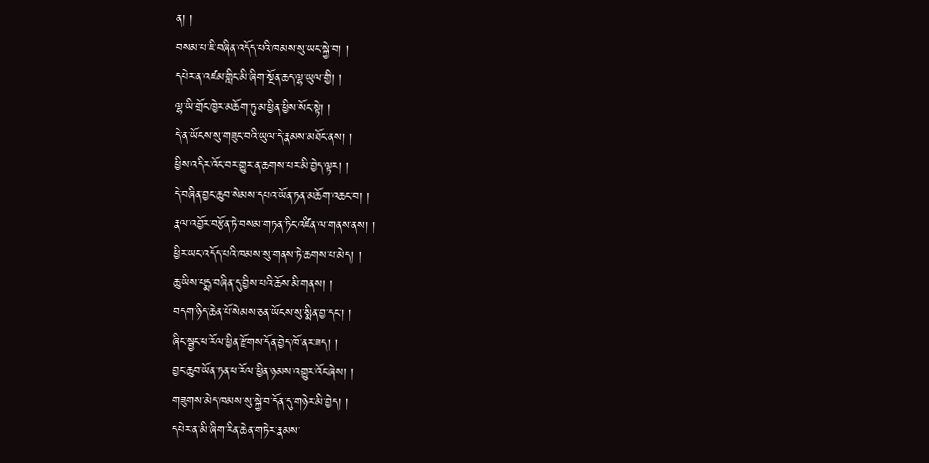ན། །
བསམ་པ་ཇི་བཞིན་འདོད་པའི་ཁམས་སུ་ཡང་སྐྱེ་བ། །
དཔེར་ན་འཛམ་གླིང་མི་ཞིག་སྔོན་ཆད་ལྷ་ཡུལ་གྱི། །
ལྷ་ཡི་གྲོང་ཁྱེར་མཆོག་ཏུ་མ་ཕྱིན་ཕྱིས་སོང་སྟེ། །
དེ་ན་ཡོངས་སུ་གཟུང་བའི་ཡུལ་དེ་རྣམས་མཐོང་ནས། །
ཕྱིས་འདིར་འོང་བར་གྱུར་ན་ཆགས་པར་མི་བྱེད་ལྟར། །
དེ་བཞིན་བྱང་ཆུབ་སེམས་དཔའ་ཡོན་ཏན་མཆོག་འཆང་བ། །
རྣལ་འབྱོར་བརྩོན་ཏེ་བསམ་གཏན་ཏིང་འཛིན་ལ་གནས་ནས། །
ཕྱིར་ཡང་འདོད་པའི་ཁམས་སུ་གནས་ཏེ་ཆགས་པ་མེད། །
ཆུ་ཡིས་པདྨ་བཞིན་དུ་བྱིས་པའི་ཆོས་མི་གནས། །
བདག་ཉིད་ཆེན་པོ་སེམས་ཅན་ཡོངས་སུ་སྨིན་བྱ་དང་། །
ཞིང་སྦྱང་ཕ་རོལ་ཕྱིན་རྫོགས་དོན་བྱེད་ཁོ་ནར་ཟད། །
བྱང་ཆུབ་ཡོན་ཏན་ཕ་རོལ་ཕྱིན་ཉམས་འགྱུར་འོང་ཞེས། །
གཟུགས་མེད་ཁམས་སུ་སྐྱེ་བ་དོན་དུ་གཉེར་མི་བྱེད། །
དཔེར་ན་མི་ཞིག་རིན་ཆེན་གཏེར་རྣམས་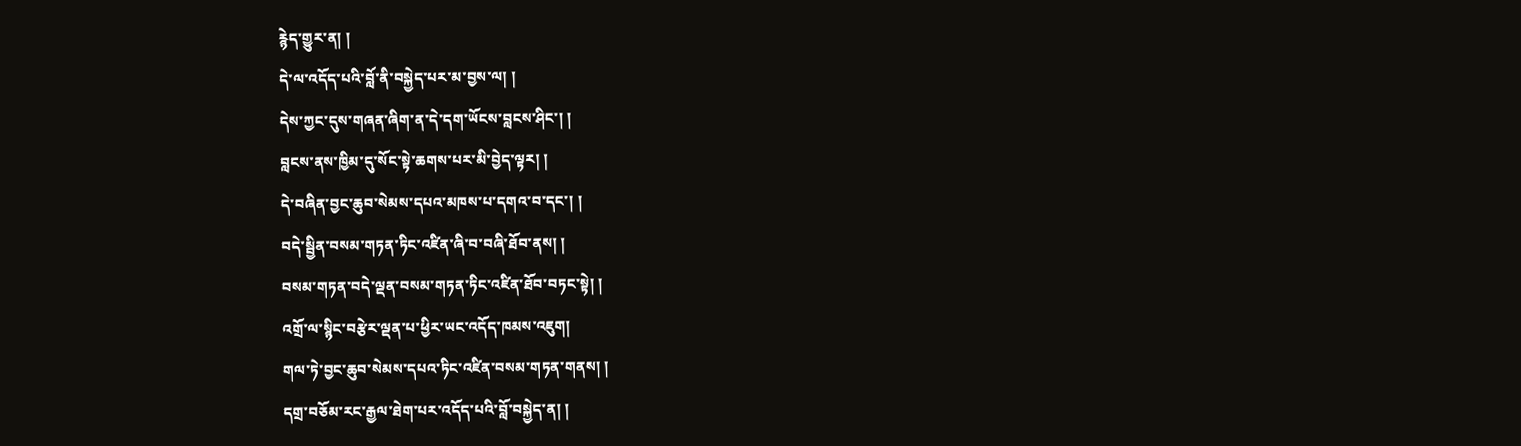རྙེད་གྱུར་ན། །
དེ་ལ་འདོད་པའི་བློ་ནི་བསྐྱེད་པར་མ་བྱས་ལ། །
དེས་ཀྱང་དུས་གཞན་ཞིག་ན་དེ་དག་ཡོངས་བླངས་ཤིང་། །
བླངས་ནས་ཁྱིམ་དུ་སོང་སྟེ་ཆགས་པར་མི་བྱེད་ལྟར། །
དེ་བཞིན་བྱང་ཆུབ་སེམས་དཔའ་མཁས་པ་དགའ་བ་དང་། །
བདེ་སྦྱིན་བསམ་གཏན་ཏིང་འཛིན་ཞི་བ་བཞི་ཐོབ་ནས། །
བསམ་གཏན་བདེ་ལྡན་བསམ་གཏན་ཏིང་འཛིན་ཐོབ་བཏང་སྟེ། །
འགྲོ་ལ་སྙིང་བརྩེར་ལྡན་པ་ཕྱིར་ཡང་འདོད་ཁམས་འཇུག།
གལ་ཏེ་བྱང་ཆུབ་སེམས་དཔའ་ཏིང་འཛིན་བསམ་གཏན་གནས། །
དགྲ་བཅོམ་རང་རྒྱལ་ཐེག་པར་འདོད་པའི་བློ་བསྐྱེད་ན། །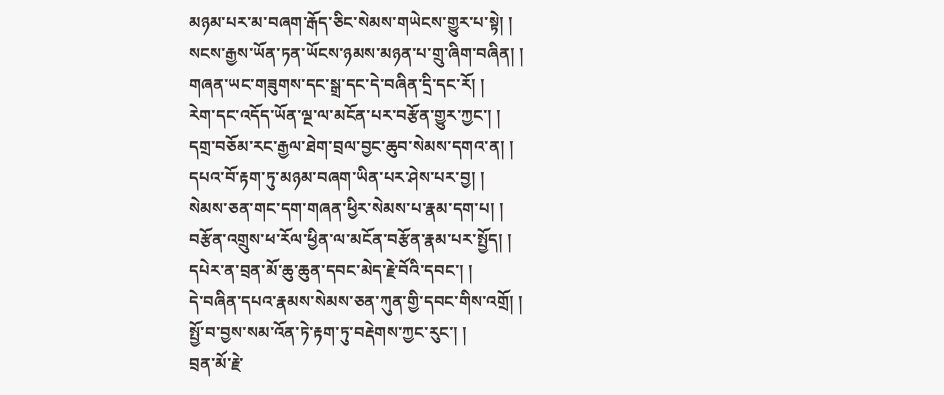མཉམ་པར་མ་བཞག་རྒོད་ཅིང་སེམས་གཡེངས་གྱུར་པ་སྟེ། །
སངས་རྒྱས་ཡོན་ཏན་ཡོངས་ཉམས་མཉན་པ་གྲུ་ཞིག་བཞིན། །
གཞན་ཡང་གཟུགས་དང་སྒྲ་དང་དེ་བཞིན་དྲི་དང་རོ། །
རེག་དང་འདོད་ཡོན་ལྔ་ལ་མངོན་པར་བརྩོན་གྱུར་ཀྱང་། །
དགྲ་བཅོམ་རང་རྒྱལ་ཐེག་བྲལ་བྱང་ཆུབ་སེམས་དགའ་ན། །
དཔའ་བོ་རྟག་ཏུ་མཉམ་བཞག་ཡིན་པར་ཤེས་པར་བྱ། །
སེམས་ཅན་གང་དག་གཞན་ཕྱིར་སེམས་པ་རྣམ་དག་པ། །
བརྩོན་འགྲུས་ཕ་རོལ་ཕྱིན་ལ་མངོན་བརྩོན་རྣམ་པར་སྤྱོད། །
དཔེར་ན་བྲན་མོ་ཆུ་ཆུན་དབང་མེད་རྗེ་བོའི་དབང་། །
དེ་བཞིན་དཔའ་རྣམས་སེམས་ཅན་ཀུན་གྱི་དབང་གིས་འགྲོ། །
སྤྱོ་བ་བྱས་སམ་འོན་ཏེ་རྟག་ཏུ་བརྡེགས་ཀྱང་རུང་། །
བྲན་མོ་རྗེ་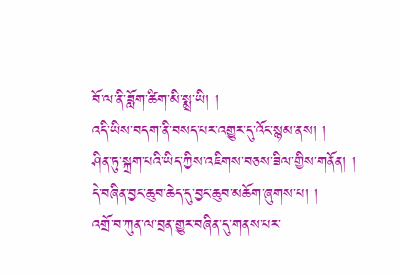བོ་ལ་ནི་ཟློག་ཚིག་མི་སྨྲ་ཡི། །
འདི་ཡིས་བདག་ནི་བསད་པར་འགྱུར་དུ་འོང་སྙམ་ནས། །
ཤིན་ཏུ་སྐྲག་པའི་ཡིད་ཀྱིས་འཇིགས་བཅས་ཟིལ་གྱིས་གནོན། །
དེ་བཞིན་བྱང་ཆུབ་ཆེད་དུ་བྱང་ཆུབ་མཆོག་ཞུགས་པ། །
འགྲོ་བ་ཀུན་ལ་བྲན་གྱུར་བཞིན་དུ་གནས་པར་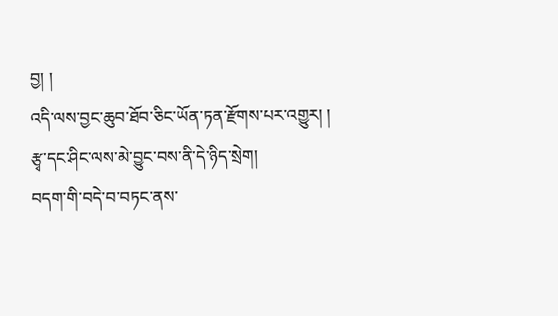བྱ། །
འདི་ལས་བྱང་ཆུབ་ཐོབ་ཅིང་ཡོན་ཏན་རྫོགས་པར་འགྱུར། །
རྩྭ་དང་ཤིང་ལས་མེ་བྱུང་བས་ནི་དེ་ཉིད་སྲེག།
བདག་གི་བདེ་བ་བཏང་ནས་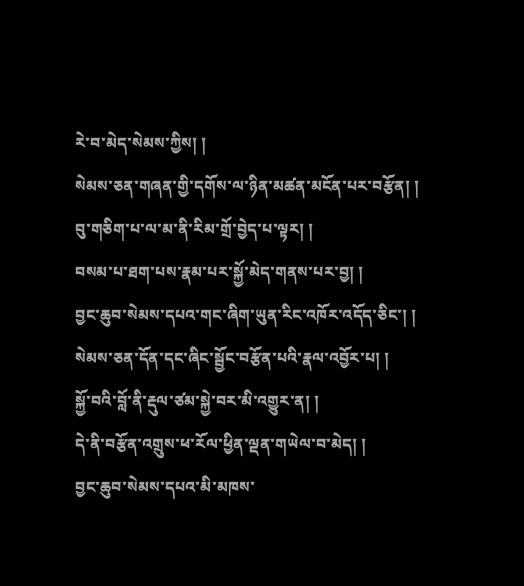རེ་བ་མེད་སེམས་ཀྱིས། །
སེམས་ཅན་གཞན་གྱི་དགོས་ལ་ཉིན་མཚན་མངོན་པར་བརྩོན། །
བུ་གཅིག་པ་ལ་མ་ནི་རིམ་གྲོ་བྱེད་པ་ལྟར། །
བསམ་པ་ཐག་པས་རྣམ་པར་སྐྱོ་མེད་གནས་པར་བྱ། །
བྱང་ཆུབ་སེམས་དཔའ་གང་ཞིག་ཡུན་རིང་འཁོར་འདོད་ཅིང་། །
སེམས་ཅན་དོན་དང་ཞིང་སྦྱོང་བརྩོན་པའི་རྣལ་འབྱོར་པ། །
སྐྱོ་བའི་བློ་ནི་རྡུལ་ཙམ་སྐྱེ་བར་མི་འགྱུར་ན། །
དེ་ནི་བརྩོན་འགྲུས་ཕ་རོལ་ཕྱིན་ལྡན་གཡེལ་བ་མེད། །
བྱང་ཆུབ་སེམས་དཔའ་མི་མཁས་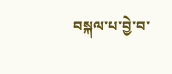བསྐལ་པ་བྱེ་བ་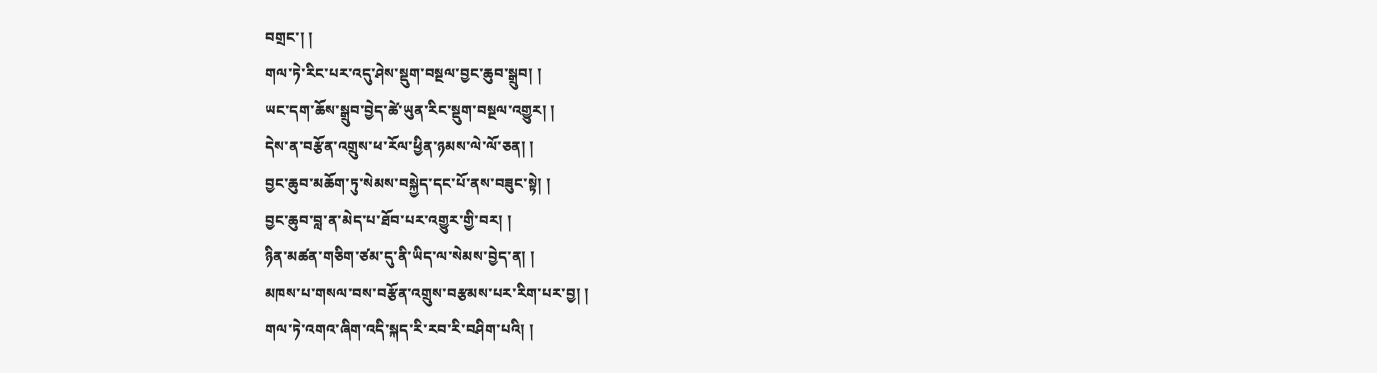བགྲང་། །
གལ་ཏེ་རིང་པར་འདུ་ཤེས་སྡུག་བསྔལ་བྱང་ཆུབ་སྒྲུབ། །
ཡང་དག་ཆོས་སྒྲུབ་བྱེད་ཚེ་ཡུན་རིང་སྡུག་བསྔལ་འགྱུར། །
དེས་ན་བརྩོན་འགྲུས་ཕ་རོལ་ཕྱིན་ཉམས་ལེ་ལོ་ཅན། །
བྱང་ཆུབ་མཆོག་ཏུ་སེམས་བསྐྱེད་དང་པོ་ནས་བཟུང་སྟེ། །
བྱང་ཆུབ་བླ་ན་མེད་པ་ཐོབ་པར་འགྱུར་གྱི་བར། །
ཉིན་མཚན་གཅིག་ཙམ་དུ་ནི་ཡིད་ལ་སེམས་བྱེད་ན། །
མཁས་པ་གསལ་བས་བརྩོན་འགྲུས་བརྩམས་པར་རིག་པར་བྱ། །
གལ་ཏེ་འགའ་ཞིག་འདི་སྐད་རི་རབ་རི་བཤིག་པའི། །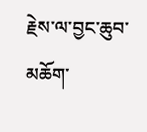རྗེས་ལ་བྱང་ཆུབ་མཆོག་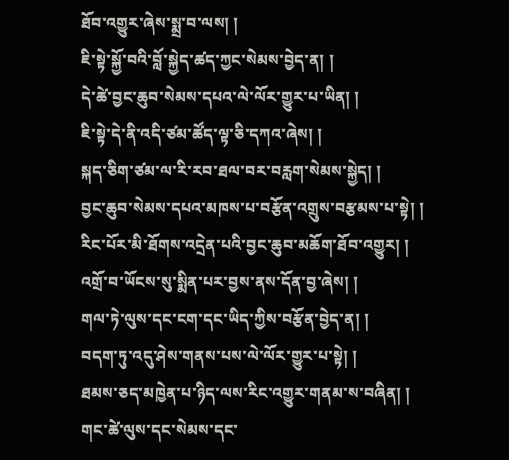ཐོབ་འགྱུར་ཞེས་སྨྲ་བ་ལས། །
ཇི་སྟེ་སྐྱོ་བའི་བློ་སྐྱེད་ཚད་ཀྱང་སེམས་བྱེད་ན། །
དེ་ཚེ་བྱང་ཆུབ་སེམས་དཔའ་ལེ་ལོར་གྱུར་པ་ཡིན། །
ཇི་སྟེ་དེ་ནི་འདི་ཙམ་ཚོད་ལྟ་ཅི་དཀའ་ཞེས། །
སྐད་ཅིག་ཙམ་ལ་རི་རབ་ཐལ་བར་བརླག་སེམས་སྐྱེད། །
བྱང་ཆུབ་སེམས་དཔའ་མཁས་པ་བརྩོན་འགྲུས་བརྩམས་པ་སྟེ། །
རིང་པོར་མི་ཐོགས་འདྲེན་པའི་བྱང་ཆུབ་མཆོག་ཐོབ་འགྱུར། །
འགྲོ་བ་ཡོངས་སུ་སྨིན་པར་བྱས་ནས་དོན་བྱ་ཞེས། །
གལ་ཏེ་ལུས་དང་ངག་དང་ཡིད་ཀྱིས་བརྩོན་བྱེད་ན། །
བདག་ཏུ་འདུ་ཤེས་གནས་པས་ལེ་ལོར་གྱུར་པ་སྟེ། །
ཐམས་ཅད་མཁྱེན་པ་ཉིད་ལས་རིང་འགྱུར་གནམ་ས་བཞིན། །
གང་ཚེ་ལུས་དང་སེམས་དང་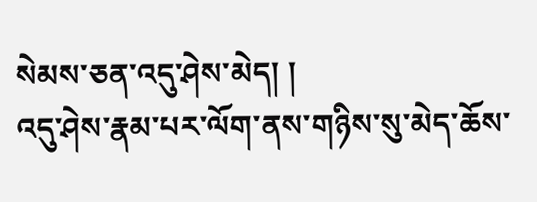སེམས་ཅན་འདུ་ཤེས་མེད། །
འདུ་ཤེས་རྣམ་པར་ལོག་ནས་གཉིས་སུ་མེད་ཆོས་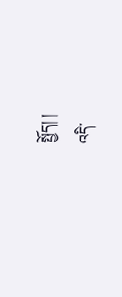སྤྱོད། །
འདི་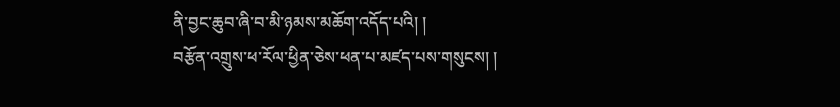ནི་བྱང་ཆུབ་ཞི་བ་མི་ཉམས་མཆོག་འདོད་པའི། །
བརྩོན་འགྲུས་ཕ་རོལ་ཕྱིན་ཅེས་ཕན་པ་མཛད་པས་གསུངས། །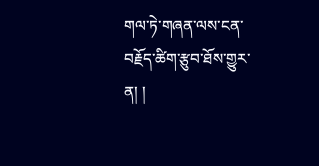གལ་ཏེ་གཞན་ལས་ངན་བརྗོད་ཚིག་རྩུབ་ཐོས་གྱུར་ན། །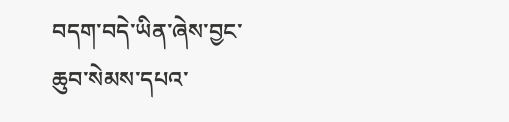བདག་བདེ་ཡིན་ཞེས་བྱང་ཆུབ་སེམས་དཔའ་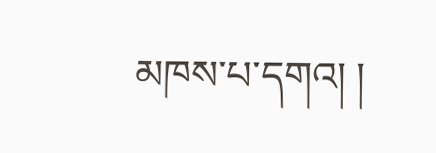མཁས་པ་དགའ། །